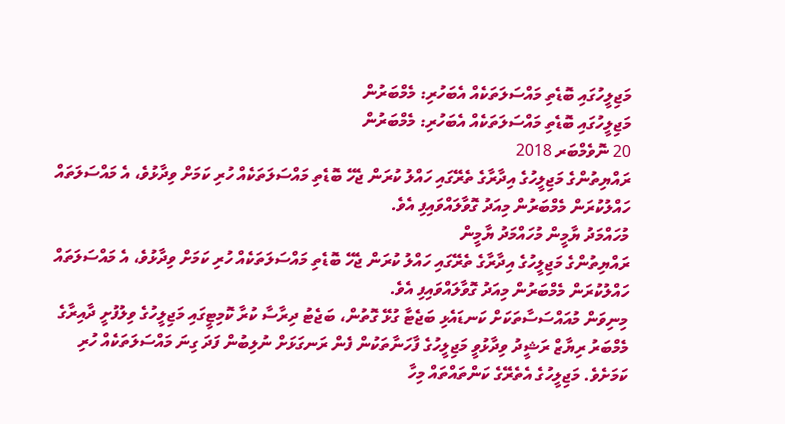މަޖިލީހުގައި ބޮޑެތި މައްސަލަތަކެއް އެބަހުރި: މެމްބަރުން
މަޖިލީހުގައި ބޮޑެތި މައްސަލަތަކެއް އެބަހުރި: މެމްބަރުން
20 ނޮވެމްބަރ 2018
ރައްޔިތުންގެ މަޖިލީހުގެ އިދާރާގެ ތެރޭގައި ހައްލު ކުރަން ޖެހޭ ބޮޑެތި މައްސަލަތަކެއް ހުރި ކަމަށް ވިދާޅުވެ، އެ މައްސަލަތައް ހައްލުކުރަން މެމްބަރުން މިއަދު ގޮވާލައްވައިފި އެވެ.
މުހައްމަދު ޔާމީން މުހައްމަދު ޔާމީން
ރައްޔިތުންގެ މަޖިލީހުގެ އިދާރާގެ ތެރޭގައި ހައްލު ކުރަން ޖެހޭ ބޮޑެތި މައްސަލަތަކެއް ހުރި ކަމަށް ވިދާޅުވެ، އެ މައްސަލަތައް ހައްލުކުރަން މެމްބަރުން މިއަދު ގޮވާލައްވައިފި އެވެ.
މިނިވަން މުއައްސަސާތަކަށް ކަނޑައެޅި ބަޖެޓާ ގުޅޭ ގޮތުން، ބަޖެޓު ދިރާސާ ކުރާ ކޮމިޓީގައި މަޖިލީހުގެ ވިލުފުށީ ދާއިރާގެ މެމްބަރު ރިޔާޒް ރަޝީދު ވިދާޅުވީ މަޖިލީހުގެ ފާހަނާތަކުން ފެން ރަނގަޅަށް ނުލިބުން ފަދަ ގިނަ މައްސަލަތަކެއް ހުރި ކަމަށެވެ. މަޖިލީހުގެ އެތެރޭގެ ކަންތައްތައް މިހާ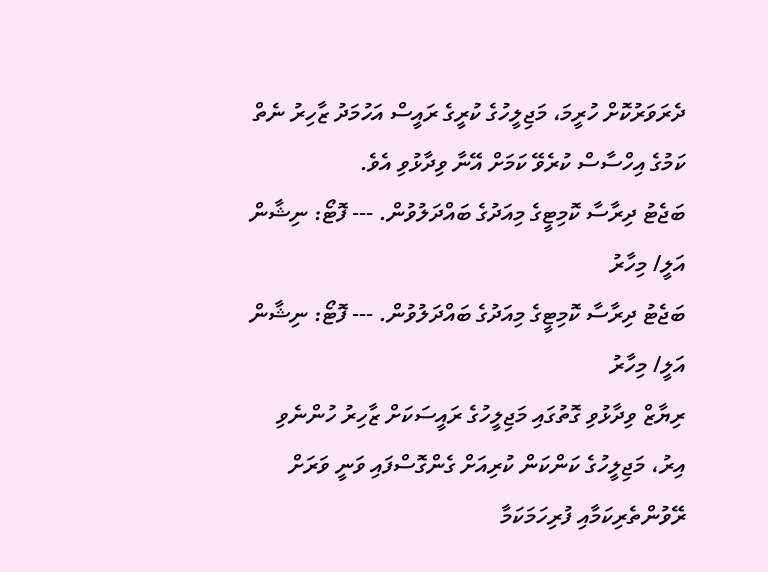ދެރަވަރުކޮށް ހުރީމަ، މަޖިލީހުގެ ކުރީގެ ރައީސް އަހުމަދު ޒާހިރު ނެތް ކަމުގެ އިހްސާސް ކުރެވޭ ކަމަށް އޭނާ ވިދާޅުވި އެވެ.
ބަޖެޓު ދިރާސާ ކޮމިޓީގެ މިއަދުގެ ބައްދަލުވުން. --- ފޮޓޯ: ނިޝާން އަލީ/ މިހާރު
ބަޖެޓު ދިރާސާ ކޮމިޓީގެ މިއަދުގެ ބައްދަލުވުން. --- ފޮޓޯ: ނިޝާން އަލީ/ މިހާރު
ރިޔާޒް ވިދާޅުވި ގޮތުގައި މަޖިލީހުގެ ރައީސަކަށް ޒާހިރު ހުންނެވި އިރު، މަޖިލީހުގެ ކަންކަން ކުރިއަށް ގެންގޮސްފައި ވަނީ ވަރަށް ރޭވުންތެރިކަމާއި ފުރިހަމަކަމާ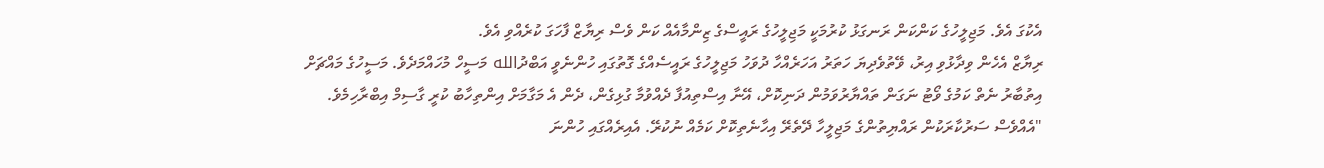އެކުގަ އެވެ. މަޖިލީހުގެ ކަންކަން ރަނގަޅު ކުރުމަކީ މަޖިލީހުގެ ރައީސްގެ ޒިންމާއެއް ކަން ވެސް ރިޔާޒް ފާހަގަ ކުރެއްވި އެވެ.
ރިޔާޒް އެހެން ވިދާޅުވި އިރު، ވޭތުވެދިޔަ ހަތަރު އަހަރެއްހާ ދުވަހު މަޖިލީހުގެ ރައީސެއްގެ ގޮތުގައި ހުންނެވީ އަބްދުالله މަސީހް މުހައްމަދެވެ. މަސީހުގެ މައްޗަށް އިތުބާރު ނެތް ކަމުގެ ވޯޓު ނަގަން ތައްޔާރުވަމުން ދަނިކޮށް، އޭނާ އިސްތިއުފާ ދެއްވުމާ ގުޅިގެން، ދެން އެ މަގާމަށް އިންތިހާބު ކުރީ ގާސިމް އިބްރާހިމެވެ.
"އެއްވެސް ސަރުކާރަކުން ރައްޔިތުންގެ މަޖިލީހާ ދޭތެރޭ އިހާނެތިކޮށް ކަމެއް ނުކުރޭ. އެއިރެއްގައި ހުންނަ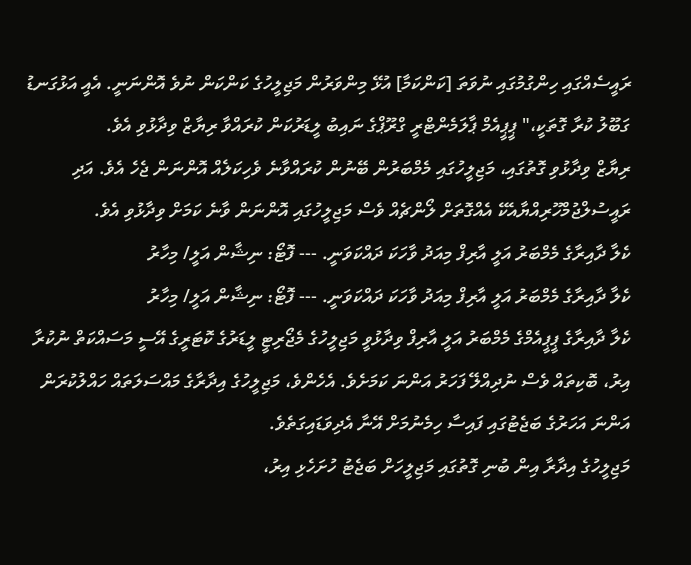ރައީސެއްގައި ހިންގުމުގައި ނުވަތަ [ކަންކަމާ] އުޅޭ މިންވަރުން މަޖިލީހުގެ ކަންކަން ނުވެ އޮންނަނީ. އެއީ އަޅުގަނޑު ގަބޫލު ކުރާ ގޮތަކީ،" ޕީޕީއެމް ޕާލަމެންޓްރީ ގްރޫޕްގެ ނައިބު ލީޑަރުކަން ކުރައްވާ ރިޔާޒް ވިދާޅުވި އެވެ.
ރިޔާޒް ވިދާޅުވި ގޮތުގައި، މަޖިލީހުގައި މެމްބަރުން ބޭނުން ކުރައްވާނެ ވެހިކަލެއް އޮންނަން ޖެހެ އެވެ. އަދި ރައީސުލްޖުމްހޫރިއްޔާއެކޭ އެއްގޮތަށް ލޯންޗެއް ވެސް މަޖިލީހުގައި އޮންނަން ވާނެ ކަމަށް ވިދާޅުވި އެވެ.
ކެލާ ދާއިރާގެ މެމްބަރު އަލީ އާރިފް މިއަދު ވާހަކަ ދައްކަވަނީ. --- ފޮޓޯ: ނިޝާން އަލީ/ މިހާރު
ކެލާ ދާއިރާގެ މެމްބަރު އަލީ އާރިފް މިއަދު ވާހަކަ ދައްކަވަނީ. --- ފޮޓޯ: ނިޝާން އަލީ/ މިހާރު
ކެލާ ދާއިރާގެ ޕީޕީއެމްގެ މެމްބަރު އަލީ އާރިފް ވިދާޅުވީ މަޖިލީހުގެ މެޖޯރިޓީ ލީޑަރުގެ ކޮޓަރީގެ އޭސީ މަސައްކަތް ނުކުރާ އިރު، ބޮކިތައް ވެސް ނުދިއްލޭ ފަހަރު އަންނަ ކަމަށެވެ. އެހެންވެ، މަޖިލީހުގެ އިދާރާގެ މައްސަލަތައް ހައްލުކުރަން އަންނަ އަހަރުގެ ބަޖެޓުގައި ފައިސާ ހިމެނުމަށް އޭނާ އެދިވަޑައިގަތެވެ.
މަޖިލީހުގެ އިދާރާ އިން ބުނި ގޮތުގައި މަޖިލީހަށް ބަޖެޓު ހުށަހެޅި އިރު،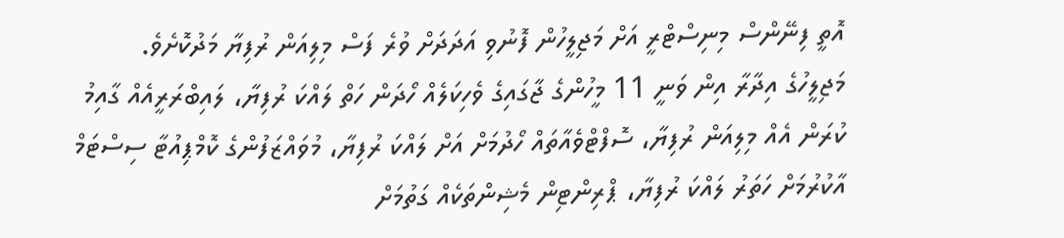އޮތީ ފިނޭންސް މިނިސްޓްރީ އަށް މަޖިލީހުން ފޮނުވި އަދަދަށް ވުރެ ފަސް މިލިއަން ރުފިޔާ މަދުކޮށެވެ.
މަޖިލީހުގެ އިދާރާ އިން ވަނީ 11 މީހުންގެ ޖާގައިގެ ވެހިކަލެއް ހޯދަން ހަތް ލައްކަ ރުފިޔާ، ލައިބްރަރީއެއް ގާއިމު ކުރަން އެއް މިލިއަން ރުފިޔާ، ސޮފްޓްވެއާތައް ހޯދުމަށް އަށް ލައްކަ ރުފިޔާ، މުވައްޒަފުންގެ ކޮމްޕިއުޓާ ސިސްޓަމް އާކުރުމަށް ހަތަރު ލައްކަ ރުފިޔާ، ޕްރިންޓިން މެޝިންތަކެއް ގަތުމަށް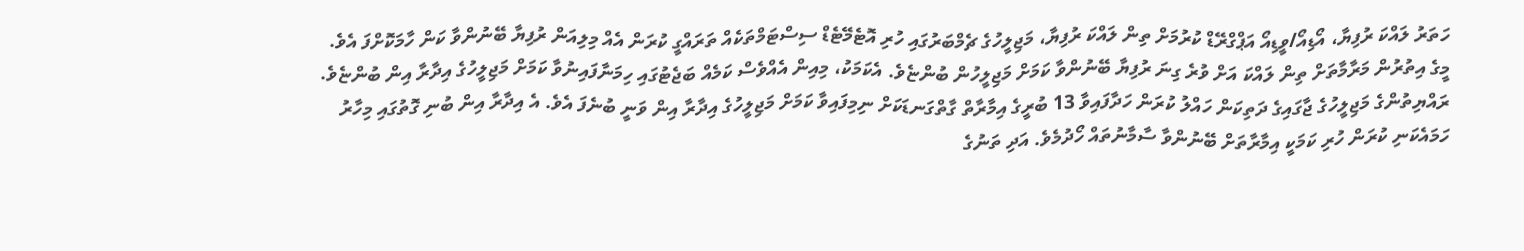ހަތަރު ލައްކަ ރުފިޔާ، އޯޑިއޯ/ވީޑިއޯ އަޕްގްރޭޑް ކުރުމަށް ތިން ލައްކަ ރުފިޔާ، މަޖިލީހުގެ ޗެމްބަރުގައި ހުރި އޮޓެމޭޓެޑް ސިސްޓަމްތަކެއް ތަރައްގީ ކުރަން އެއް މިލިއަން ރުފިޔާ ބޭނުންވާ ކަން ހާމަކޮށްފަ އެވެ.
މީގެ އިތުރުން މަރާމާތަށް ތިން ލައްކަ އަށް ވުރެ ގިނަ ރުފިޔާ ބޭނުންވާ ކަމަށް މަޖިލީހުން ބުންޏެވެ. އެކަމަކު، މިއިން އެއްވެސް ކަމެއް ބަޖެޓުގައި ހިމަނާފައިނުވާ ކަމަށް މަޖިލީހުގެ އިދާރާ އިން ބުންޏެވެ.
ރައްޔިތުންގެ މަޖިލީހުގެ ޖާގައިގެ ދަތިކަން ހައްލު ކުރަން ހަދާފައިވާ 13 ބުރީގެ އިމާރާތް ގާތްގަނޑަކަށް ނިމިފައިވާ ކަމަށް މަޖިލީހުގެ އިދާރާ އިން ވަނީ ބުނެފަ އެވެ. އެ އިދާރާ އިން ބުނި ގޮތުގައި މިހާރު ހަމައެކަނި ކުރަން ހުރި ކަމަކީ އިމާރާތަށް ބޭނުންވާ ސާމާނުތައް ހޯދުމެވެ. އަދި ތަނުގެ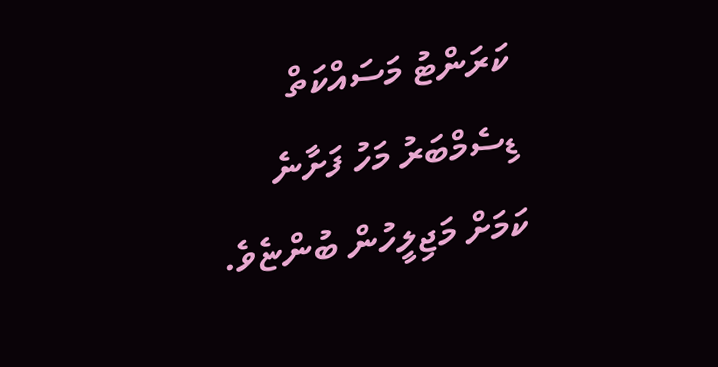ކަރަންޓު މަސައްކަތް ޑިސެމްބަރު މަހު ފަށާނެ ކަމަށް މަޖިލީހުން ބުންޏެވެ.